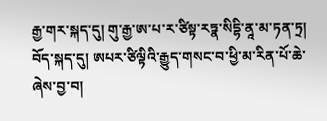རྒྱ་གར་སྐད་དུ། གུ་རྒྱ་ཨ་པ་ར་ཙིསྟ་རཏྣ་སིདྷི་ནཱ་མ་ཏན་ཏྲ། བོད་སྐད་དུ། ཨཔར་ཙིལྟིའི་རྒྱུད་གསང་བ་ཕྱི་མ་རིན་པོ་ཆེ་ཞེས་བྱ་བ།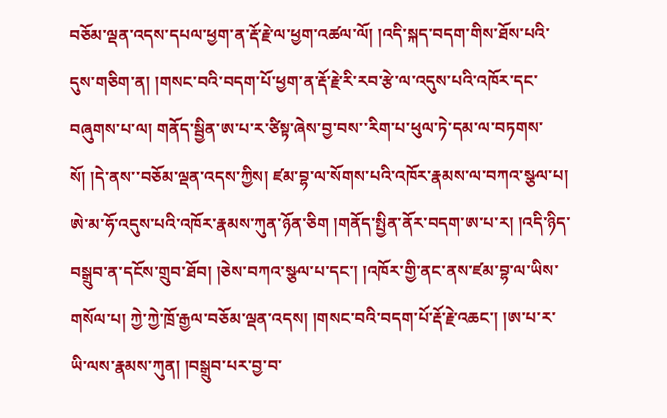བཅོམ་ལྡན་འདས་དཔལ་ཕྱག་ན་རྡོ་རྗེ་ལ་ཕྱག་འཚལ་ལོ། །འདི་སྐད་བདག་གིས་ཐོས་པའི་དུས་གཅིག་ན། །གསང་བའི་བདག་པོ་ཕྱག་ན་རྡོ་རྗེ་རི་རབ་རྩེ་ལ་འདུས་པའི་འཁོར་དང་བཞུགས་པ་ལ། གནོད་སྦྱིན་ཨ་པ་ར་ཙིསྟ་ཞེས་བྱ་བས་་རིག་པ་ཕུལ་ཏེ་དམ་ལ་བཏགས་སོ། །དེ་ནས་་བཅོམ་ལྡན་འདས་ཀྱིས། ཛམ་བྷ་ལ་སོགས་པའི་འཁོར་རྣམས་ལ་བཀའ་སྩལ་པ། ཨེ་མ་ཧོ་འདུས་པའི་འཁོར་རྣམས་ཀུན་ཉོན་ཅིག །གནོད་སྤྱིན་ནོར་བདག་ཨ་པ་ར། །འདི་ཉིད་བསྒྲུབ་ན་དངོས་གྲུབ་ཐོབ། །ཅེས་བཀའ་སྩལ་པ་དང་། །འཁོར་གྱི་ནང་ནས་ཛམ་བྷ་ལ་ཡིས་གསོལ་པ། ཀྱེ་ཀྱེ་ཁྲོ་རྒྱལ་བཅོམ་ལྡན་འདས། །གསང་བའི་བདག་པོ་རྡོ་རྗེ་འཆང་། །ཨ་པ་ར་ཡི་ལས་རྣམས་ཀུན། །བསྒྲུབ་པར་བྱ་བ་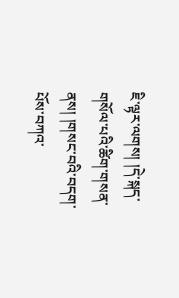ཇི་ལྟར་ལགས། །དེ་སྐད་གསོལ་པའི་ཚིག་གསན་ནས། །གསང་བའི་བདག་པོས་བཀའ་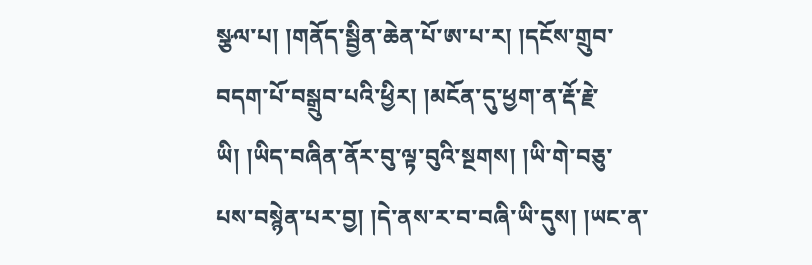སྩལ་པ། །གནོད་སྦྱིན་ཆེན་པོ་ཨ་པ་ར། །དངོས་གྲུབ་བདག་པོ་བསྒྲུབ་པའི་ཕྱིར། །མངོན་དུ་ཕྱག་ན་རྡོ་རྗེ་ཡི། །ཡིད་བཞིན་ནོར་བུ་ལྟ་བུའི་སྔགས། །ཡི་གེ་བཅུ་པས་བསྙེན་པར་བྱ། །དེ་ནས་ར་བ་བཞི་ཡི་དུས། །ཡང་ན་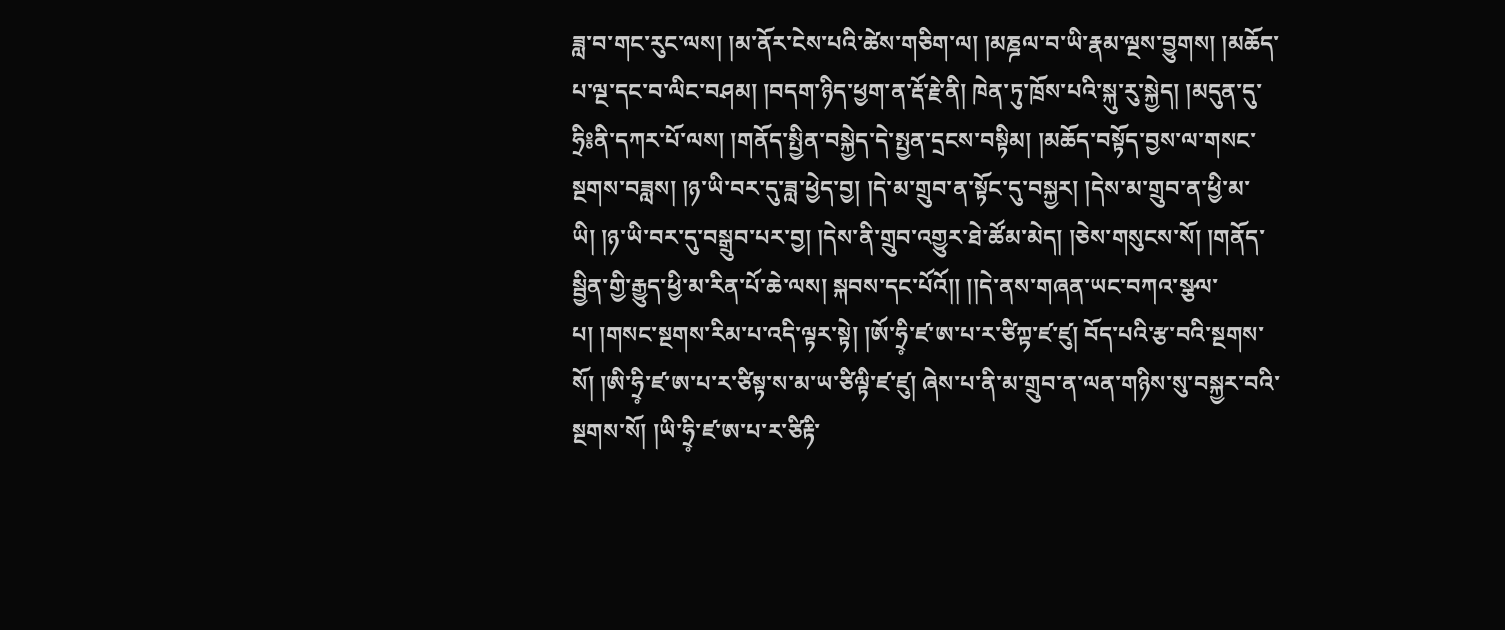ཟླ་བ་གང་རུང་ལས། །མ་ནོར་ངེས་པའི་ཚེས་གཅིག་ལ། །མཎྜལ་བ་ཡི་རྣམ་ལྔས་བྱུགས། །མཆོད་པ་ལྔ་དང་བ་ལིང་བཤམ། །བདག་ཉིད་ཕྱག་ན་རྡོ་རྗེ་ནི། ཁེན་ཏུ་ཁྲོས་པའི་སྐུ་རུ་སྐྱེད། །མདུན་དུ་ཧྲི༔ནི་དཀར་པོ་ལས། །གནོད་སྤྱིན་བསྐྱེད་དེ་སྤྱན་དྲངས་བསྟིམ། །མཆོད་བསྟོད་བྱས་ལ་གསང་སྔགས་བཟླས། །ཉ་ཡི་བར་དུ་ཟླ་ཕྱེད་བྱ། །དེ་མ་གྲུབ་ན་སྟོང་དུ་བསྐྱར། །དེས་མ་གྲུབ་ན་ཕྱི་མ་ཡི། །ཉ་ཡི་བར་དུ་བསྒྲུབ་པར་བྱ། །དེས་ནི་གྲུབ་འགྱུར་ཐེ་ཚོམ་མེད། །ཅེས་གསུངས་སོ། །གནོད་སྦྱིན་གྱི་རྒྱུད་ཕྱི་མ་རིན་པོ་ཆེ་ལས། སྐབས་དང་པོའོ།། །།དེ་ནས་གཞན་ཡང་བཀའ་སྩལ་པ། །གསང་སྔགས་རིམ་པ་འདི་ལྟར་སྟེ། །ཨོ་ཧྲི༷་ཛ་ཨ་པ་ར་ཙིཀྟ་ཛ་ཛུ། བོད་པའི་རྩ་བའི་སྔགས་སོ། །ཨི་ཧྲི༷་ཛ་ཨ་པ་ར་ཙིསྟ་ས་མ་ཡ་ཙིལྟི་ཛ་ཛུ། ཞེས་པ་ནི་མ་གྲུབ་ན་ལན་གཉིས་སུ་བསྐྱར་བའི་སྔགས་སོ། །ཡི་ཧྲི༷་ཛ་ཨ་པ་ར་ཙིརྟི་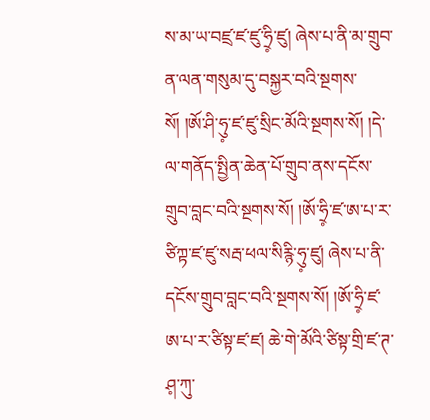ས་མ་ཡ་བཛྲ་ཛ་ཛུ་ཧྲི༷་ཛུ། ཞེས་པ་ནི་མ་གྲུབ་ན་ལན་གསུམ་དུ་བསྐྱར་བའི་སྔགས་སོ། །ཨོ་ཤི་ཧུ༷་ཛ་ཛུ་སྲིང་མོའི་སྔགས་སོ། །དེ་ལ་གནོད་སྤྱིན་ཆེན་པོ་གྲུབ་ནས་དངོས་གྲུབ་བླང་བའི་སྔགས་སོ། །ཨོ་ཧྲི༷་ཛ་ཨ་པ་ར་ཙིཀྟ་ཛ་ཛུ་སརྦ་ཕལ་སིརྙི་ཧུ༷་ཛུ། ཞེས་པ་ནི་དངོས་གྲུབ་བླང་བའི་སྔགས་སོ། །ཨོ་ཧྲི༷་ཛ་ཨ་པ་ར་ཙིསྟ་ཛ་ཛ། ཆེ་གེ་མོའི་ཙིསྟ་གྲི་ཛ་ཊ་ཤ༷་ཀུ་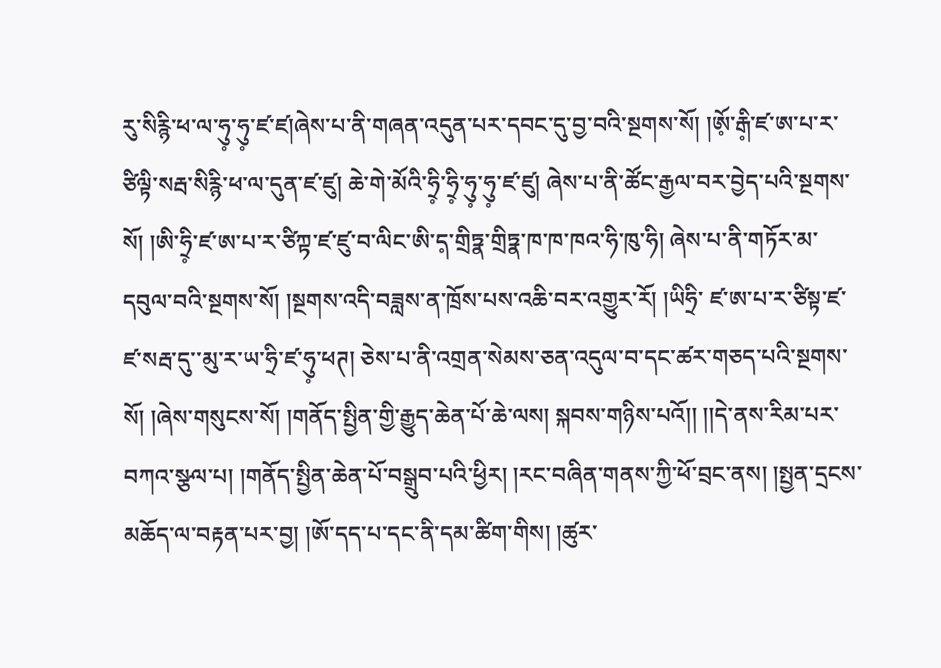རུ་སིརྙི་ཕ་ལ་ཧུ༷་ཧུ༷་ཛ་ཛ།ཞེས་པ་ནི་གཞན་འདུན་པར་དབང་དུ་བྱ་བའི་སྔགས་སོ། །ཨོ༷་རྒི༷་ཛ་ཨ་པ་ར་ཙིལྟི་སརྦ་སིརྙི་ཕ་ལ་དུན་ཛ་ཛུ། ཆེ་གེ་མོའི་ཧྲི༷་ཧྲི༷་ཧུ༷་ཧུ༷་ཛ་ཛུ། ཞེས་པ་ནི་ཚོང་རྒྱལ་བར་བྱེད་པའི་སྔགས་སོ། །ཨི་ཧྲི༷་ཛ་ཨ་པ་ར་ཙིཀྟ་ཛ་ཛུ་བ་ལིང་ཨི་ད༷་གྲིཏྣ་གྲིཏྣ་ཁ་ཁ་ཁའ་ཧི་ཁུ་ཧི། ཞེས་པ་ནི་གཏོར་མ་དབུལ་བའི་སྔགས་སོ། །སྔགས་འདི་བཟླས་ན་ཁྲོས་པས་འཆི་བར་འགྱུར་རོ། །ཡིཧྲི་ ཛ་ཨ་པ་ར་ཙིསྟ་ཛ་ཛ་སརྦ་དུ་་མུ་ར་ཡ་ཧྲི་ཛ་ཧུ༷་ཕཊ། ཅེས་པ་ནི་འགྲན་སེམས་ཅན་འདུལ་བ་དང་ཚར་གཅད་པའི་སྔགས་སོ། །ཞེས་གསུངས་སོ། །གནོད་སྤྱིན་གྱི་རྒྱུད་ཆེན་པོ་ཆེ་ལས། སྐབས་གཉིས་པའོ།། །།དེ་ནས་རིམ་པར་བཀའ་སྩལ་པ། །གནོད་སྤྱིན་ཆེན་པོ་བསྒྲུབ་པའི་ཕྱིར། །རང་བཞིན་གནས་ཀྱི་ཕོ་བྲང་ནས། །སྤྱན་དྲངས་མཆོད་ལ་བརྟན་པར་བྱ། །ཨོ་དད་པ་དང་ནི་དམ་ཚིག་གིས། །ཚུར་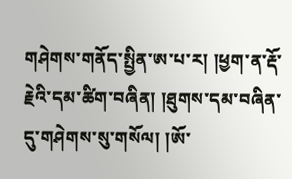གཤེགས་གནོད་སྤྱིན་ཨ་པ་ར། །ཕྱག་ན་རྡོ་རྗེའི་དམ་ཚིག་བཞིན། །ཐུགས་དམ་བཞིན་དུ་གཤེགས་སུ་གསོལ། །ཨོ་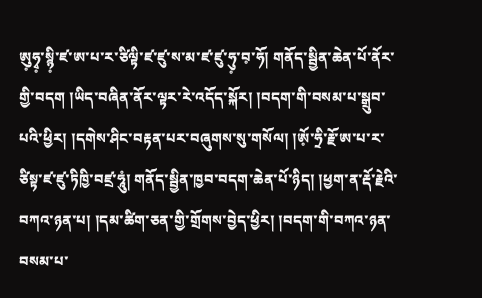ཨུ༷ཧྭ༷་སྙི༷་ཛ་ཨ་པ་ར་ཙིལྟི་ཛ་ཛུ་ས་མ་ཛ་ཛུ་ཧུ༷་བ༷་ཧོ། གནོད་སྦྱིན་ཆེན་པོ་ནོར་གྱི་བདག །ཡིད་བཞིན་ནོར་ལྟར་རེ་འདོད་སྐོར། །བདག་གི་བསམ་པ་སྒྲུབ་པའི་ཕྱིར། །དགེས་ཤིང་བརྟན་པར་བཞུགས་སུ་གསོལ། །ཨོ༷་ཧྲི་རྗོ་ཨ་པ་ར་ཙིསྟ་ཛ་ཛུ་ཏིཁྱི་བཛྲ་ཧཱུཾ། གནོད་སྦྱིན་ཁྱབ་བདག་ཆེན་པོ་ཉིད། །ཕྱག་ན་རྡོ་རྗེའི་བཀའ་ཉན་པ། །དམ་ཚིག་ཅན་གྱི་གྲོགས་བྱེད་ཕྱིར། །བདག་གི་བཀའ་ཉན་བསམ་པ་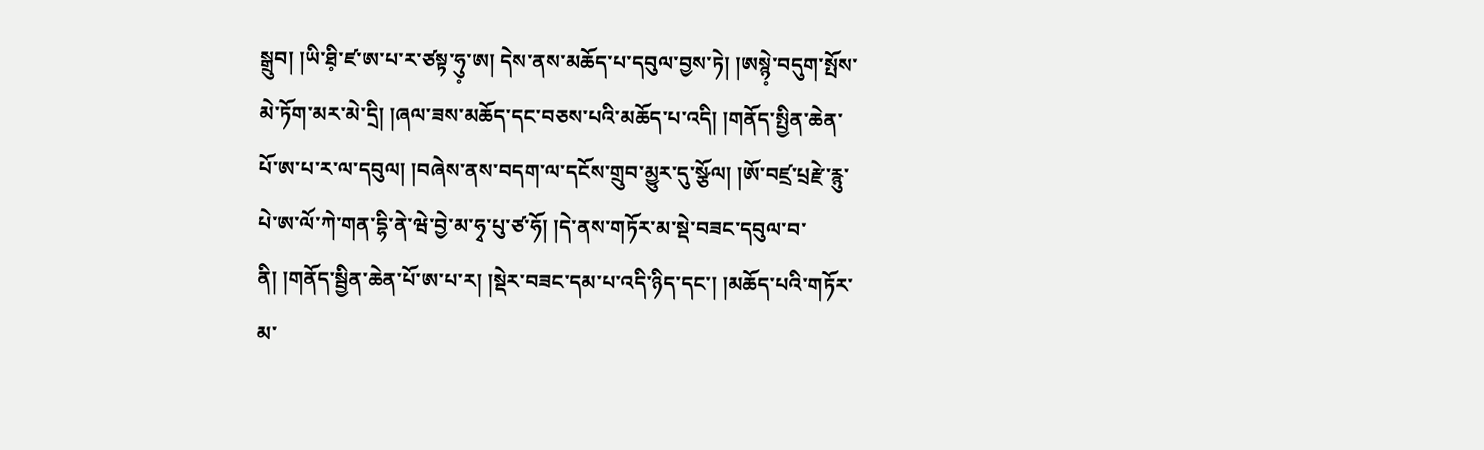སྒྲུབ། །ཡི་ཐི༷་ཛ་ཨ་པ་ར་ཙསྟ་ཧུ༷་ཨ། དེས་ནས་མཆོད་པ་དབུལ་བྱས་ཏེ། །ཨསྙེ༷་བདུག་སྤོས་མེ་ཏོག་མར་མེ་དྲི། །ཞལ་ཟས་མཆོད་དང་བཅས་པའི་མཆོད་པ་འདི། །གནོད་སྤྱིན་ཆེན་པོ་ཨ་པ་ར་ལ་དབུལ། །བཞེས་ནས་བདག་ལ་དངོས་གྲུབ་མྱུར་དུ་སྩོལ། །ཨོ་བཛྲ་པྲརྫེ་རྙུ་པེ་ཨ་ལོ་ཀེ་གན་དྷི་ནེ་ཝེ་བྱེ་མ་ཧྭ་པུ་ཙ་ཧོ། །དེ་ནས་གཏོར་མ་སྡེ་བཟང་དབུལ་བ་ནི། །གནོད་སྦྱིན་ཆེན་པོ་ཨ་པ་ར། །སྡེར་བཟང་དམ་པ་འདི་ཉིད་དང་། །མཆོད་པའི་གཏོར་མ་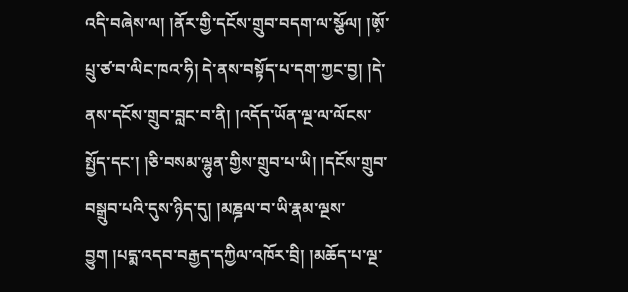འདི་བཞེས་ལ། །ནོར་གྱི་དངོས་གྲུབ་བདག་ལ་སྩོལ། །ཨོ༷་པྲུ་ཙ་བ་ལིང་ཁའ་ཧི། དེ་ནས་བསྟོད་པ་དག་ཀྱང་བྱ། །དེ་ནས་དངོས་གྲུབ་བླང་བ་ནི། །འདོད་ཡོན་ལྔ་ལ་ལོངས་སྤྱོད་དང་། །ཅི་བསམ་ལྷུན་གྱིས་གྲུབ་པ་ཡི། །དངོས་གྲུབ་བསྒྲུབ་པའི་དུས་ཉིད་དུ། །མཎྜལ་བ་ཡི་རྣམ་ལྔས་བྱུག །པདྨ་འདབ་བརྒྱད་དཀྱིལ་འཁོར་བྲི། །མཆོད་པ་ལྔ་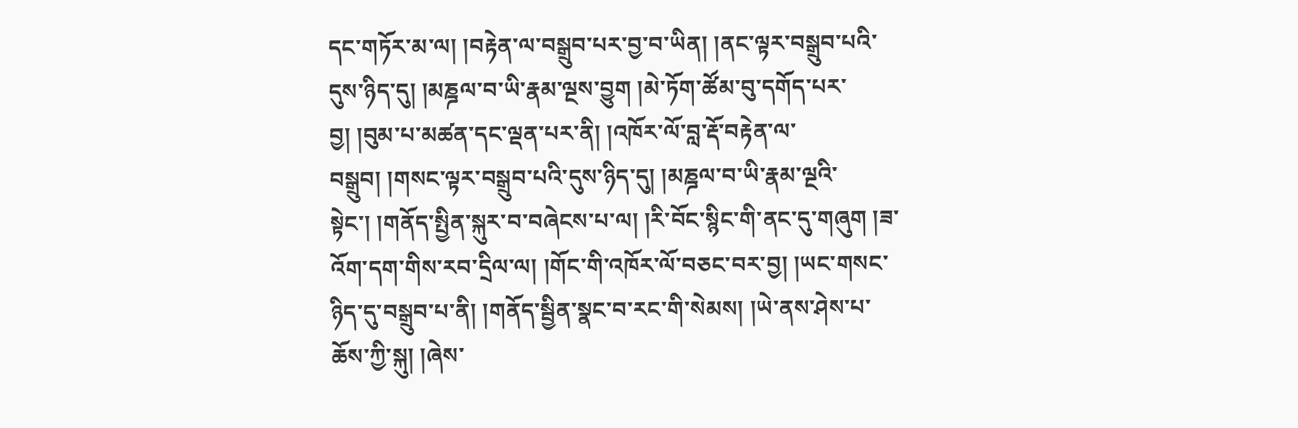དང་གཏོར་མ་ལ། །བརྟེན་ལ་བསྒྲུབ་པར་བྱ་བ་ཡིན། །ནང་ལྟར་བསྒྲུབ་པའི་དུས་ཉིད་དུ། །མཎྜལ་བ་ཡི་རྣམ་ལྔས་བྱུག །མེ་ཏོག་ཚོམ་བུ་དགོད་པར་བྱ། །བུམ་པ་མཚན་དང་ལྡན་པར་ནི། །འཁོར་ལོ་བླ་རྡོ་བརྟེན་ལ་བསྒྲུབ། །གསང་ལྟར་བསྒྲུབ་པའི་དུས་ཉིད་དུ། །མཎྜལ་བ་ཡི་རྣམ་ལྔའི་སྟེང་། །གནོད་སྤྱིན་སྐུར་བ་བཞེངས་པ་ལ། །རི་བོང་སྙིང་གི་ནང་དུ་གཞུག །ཟ་འོག་དག་གིས་རབ་དྲིལ་ལ། །གོང་གི་འཁོར་ལོ་བཅང་བར་བྱ། །ཡང་གསང་ཉིད་དུ་བསྒྲུབ་པ་ནི། །གནོད་སྦྱིན་སྣང་བ་རང་གི་སེམས། །ཡེ་ནས་ཤེས་པ་ཆོས་ཀྱི་སྐུ། །ཞེས་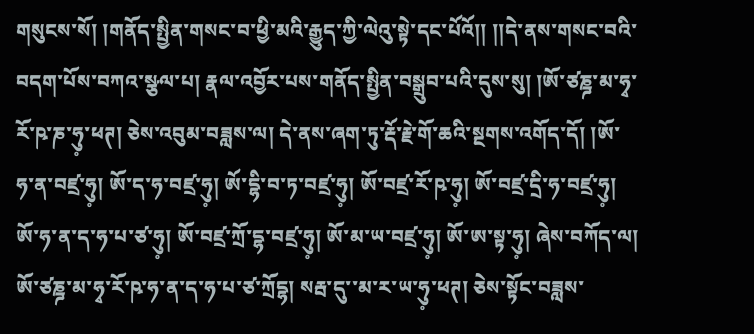གསུངས་སོ། །གནོད་སྤྱིན་གསང་བ་ཕྱི་མའི་རྒྱུད་ཀྱི་ལེའུ་སྟེ་དང་པོའོ།། །།དེ་ནས་གསང་བའི་བདག་པོས་བཀའ་སྩལ་པ། རྣལ་འབྱོར་པས་གནོད་སྤྱིན་བསྒྲུབ་པའི་དུས་སུ། །ཨོ་ཙཎྜ་མ་ཧྭ་རོ་ཥ་ཎ་ཧུ༷་ཕཊ། ཅེས་འབུམ་བཟླས་ལ། དེ་ནས་ཞག་ཏུ་རྡོ་རྗེ་གོ་ཆའི་སྔགས་འགོད་དོ། །ཨོ་ཧ་ན་བཛྲ་ཧུ༷། ཨོ་ད་ཧ་བཛྲ་ཧུ༷། ཨོ་དྷི་བ་ཏ་བཛྲ་ཧུ༷། ཨོ་བཛྲ་རོ་ཥ་ཧུ༷། ཨོ་བཛྲ་དྲི་ཧ་བཛྲ་ཧུ༷། ཨོ་ཧ་ན་ད་ཧ་པ་ཙ་ཧུ༷། ཨོ་བཛྲ་ཀྲོ་དྷ་བཛྲ་ཧུ༷། ཨོ་མ་ཡ་བཛྲ་ཧུ༷། ཨོ་ཨ་སྟ་ཧུ༷། ཞེས་བཀོད་ལ། ཨོ་ཙཎྜ་མ་ཧྭ་རོ་ཥ་ཧ་ན་ད་ཧ་པ་ཙ་ཀྲོདྷ། སརྦ་དུ་་མ་ར་ཡ་ཧུ༷་ཕཊ། ཅེས་སྟོང་བཟླས་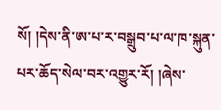སོ། །དེས་ནི་ཨ་པ་ར་བསྒྲུབ་པ་ལ་ཁ་སྐུན་པར་ཆོད་སེལ་བར་འགྱུར་རོ། །ཞེས་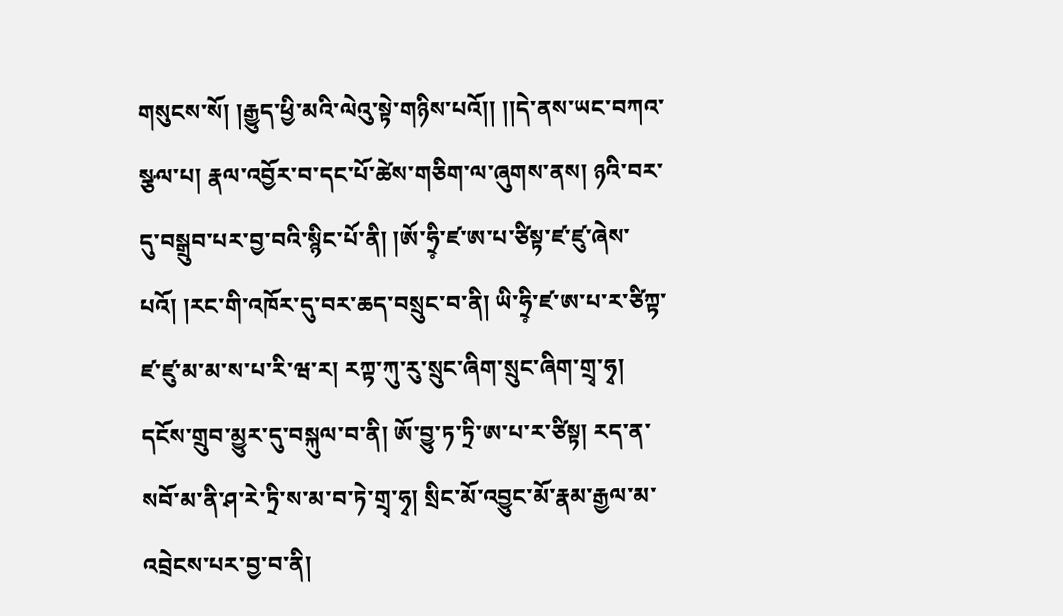གསུངས་སོ། །རྒྱུད་ཕྱི་མའི་ལེའུ་སྟེ་གཉིས་པའོ།། །།དེ་ནས་ཡང་བཀའ་སྩལ་པ། རྣལ་འབྱོར་བ་དང་པོ་ཚེས་གཅིག་ལ་ཞུགས་ནས། ཉའི་བར་དུ་བསྒྲུབ་པར་བྱ་བའི་སྙིང་པོ་ནི། །ཨོ་ཧྲི༷་ཛ་ཨ་པ་ཙིསྟ་ཛ་ཛུ་ཞེས་པའོ། །རང་གི་འཁོར་དུ་བར་ཆད་བསྲུང་བ་ནི། ཡི་ཧྲི༷་ཛ་ཨ་པ་ར་ཙིཀྟ་ཛ་ཛུ་མ་མ་ས་པ་རི་ཝ་ར། རཀྟ་ཀུ་རུ་སྲུང་ཞིག་སྲུང་ཞིག་གྲྭ་ཧྭ། དངོས་གྲུབ་མྱུར་དུ་བསྐུལ་བ་ནི། ཨོ་བྱུ་ཏ་ཏྲི་ཨ་པ་ར་ཙིསྟ། རད་ན་སབོ་མ་ནི་ཤ་རེ་ཏྲི་ས་མ་བ་ཏེ་གྲྭ་ཧྭ། སྲིང་མོ་འབྱུང་མོ་རྣམ་རྒྱལ་མ་འབྲེངས་པར་བྱ་བ་ནི།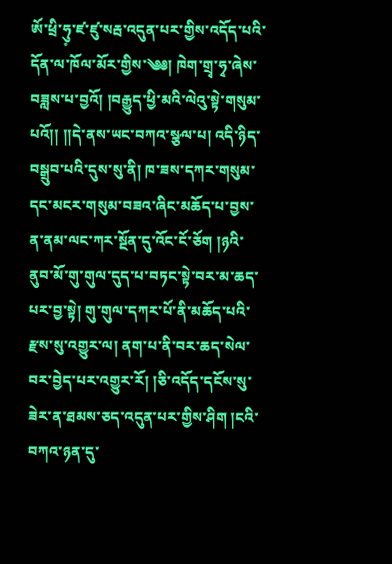ཨོ་ཕྲི་ཧུ༷་ཛ་ཛུ་སརྦ་འདུན་པར་གྱིས་འདོད་པའི་དོན་ལ་ཁོལ་མོར་གྱིས་༄༅། ཁེག་གྲྭ་ཧྭ་ཞེས་བཟླས་པ་བྱའོ། །བརྒྱུད་ཕྱི་མའི་ལེའུ་སྟེ་གསུམ་པའོ།། །།དེ་ནས་ཡང་བཀའ་སྩལ་པ། འདི་ཉིད་བསྒྲུབ་པའི་དུས་སུ་ནི། ཁ་ཟས་དཀར་གསུམ་དང་མངར་གསུམ་བཟའ་ཞིང་མཆོད་པ་བྱས་ན་ནམ་ལང་ཀར་སྔོན་དུ་འོང་ངོ་ཅོག །ཉའི་ནུབ་མོ་གུ་གུལ་དུད་པ་བཏང་སྟེ་བར་མ་ཆད་པར་བྱ་སྟེ། གུ་གུལ་དཀར་པོ་ནི་མཆོད་པའི་རྫས་སུ་འགྱུར་ལ། ནག་པ་ནི་བར་ཆད་སེལ་བར་བྱེད་པར་འགྱུར་རོ། །ཅི་འདོད་དངོས་སུ་ཟེར་ན་ཐམས་ཅད་འདུན་པར་གྱིས་ཤིག །ངའི་བཀའ་ཉན་དུ་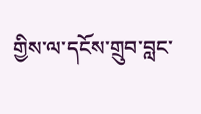གྱིས་ལ་དངོས་གྲུབ་བླང་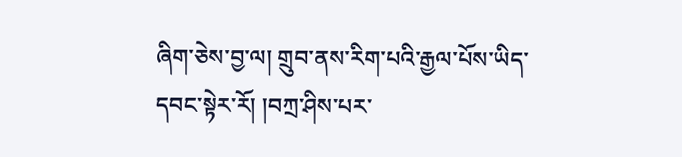ཞིག་ཅེས་བྱ་ལ། གྲུབ་ནས་རིག་པའི་རྒྱལ་པོས་ཡིད་དབང་སྟེར་རོ། །བཀྲ་ཤིས་པར་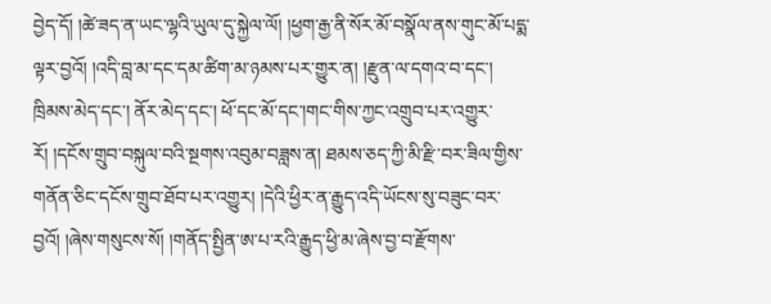བྱེད་དོ། །ཚེ་ཟད་ན་ཡང་ལྷའི་ཡུལ་དུ་སྐྱེལ་ལོ། །ཕྱག་རྒྱ་ནི་སོར་མོ་བསྣོལ་ནས་གུང་མོ་པདྨ་ལྟར་བྱའོ། །འདི་བླ་མ་དང་དམ་ཚིག་མ་ཉམས་པར་གྱུར་ན། །རྫུན་ལ་དགའ་བ་དང་། ཁྲིམས་མེད་དང་། ནོར་མེད་དང་། ཕོ་དང་མོ་དང་།གང་གིས་ཀྱང་འགྲུབ་པར་འགྱུར་རོ། །དངོས་གྲུབ་བསྐུལ་བའི་སྔགས་འབུམ་བཟླས་ན། ཐམས་ཅད་ཀྱི་མི་རྫི་བར་ཟིལ་གྱིས་གནོན་ཅིང་དངོས་གྲུབ་ཐོབ་པར་འགྱུར། །དེའི་ཕྱིར་ན་རྒྱུད་འདི་ཡོངས་སུ་བཟུང་བར་བྱའོ། །ཞེས་གསུངས་སོ། །གནོད་སྤྱིན་ཨ་པ་རའི་རྒྱུད་ཕྱི་མ་ཞེས་བྱ་བ་རྫོགས་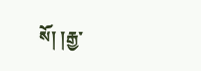སོ། །རྒྱ་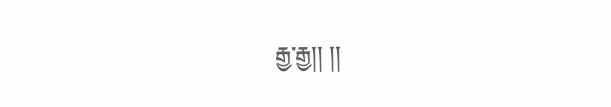རྒྱ་རྒྱ།། །།